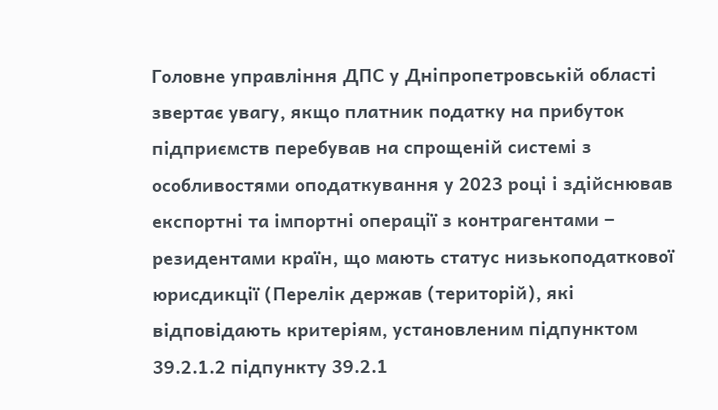Головне управління ДПС у Дніпропетровській області звертає увагу, якщо платник податку на прибуток підприємств перебував на спрощеній системі з особливостями оподаткування у 2023 році і здійснював експортні та імпортні операції з контрагентами ‒ резидентами країн, що мають статус низькоподаткової юрисдикції (Перелік держав (територій), які відповідають критеріям, установленим підпунктом 39.2.1.2 підпункту 39.2.1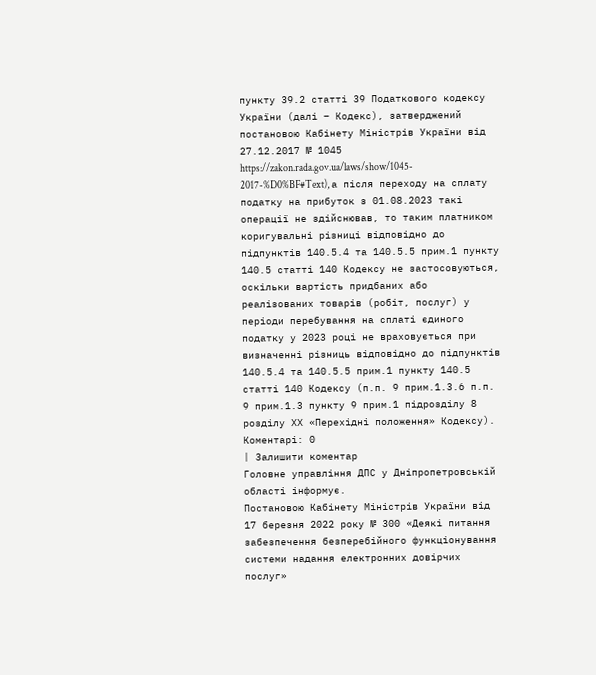пункту 39.2 статті 39 Податкового кодексу України (далі – Кодекс), затверджений постановою Кабінету Міністрів України від 27.12.2017 № 1045 https://zakon.rada.gov.ua/laws/show/1045- 2017-%D0%BF#Text), а після переходу на сплату податку на прибуток з 01.08.2023 такі операції не здійснював, то таким платником коригувальні різниці відповідно до підпунктів 140.5.4 та 140.5.5 прим.1 пункту 140.5 статті 140 Кодексу не застосовуються, оскільки вартість придбаних або реалізованих товарів (робіт, послуг) у періоди перебування на сплаті єдиного податку у 2023 році не враховується при визначенні різниць відповідно до підпунктів 140.5.4 та 140.5.5 прим.1 пункту 140.5 статті 140 Кодексу (п.п. 9 прим.1.3.6 п.п. 9 прим.1.3 пункту 9 прим.1 підрозділу 8 розділу ХХ «Перехідні положення» Кодексу).
Коментарі: 0
| Залишити коментар
Головне управління ДПС у Дніпропетровській області інформує.
Постановою Кабінету Міністрів України від 17 березня 2022 року № 300 «Деякі питання забезпечення безперебійного функціонування системи надання електронних довірчих послуг»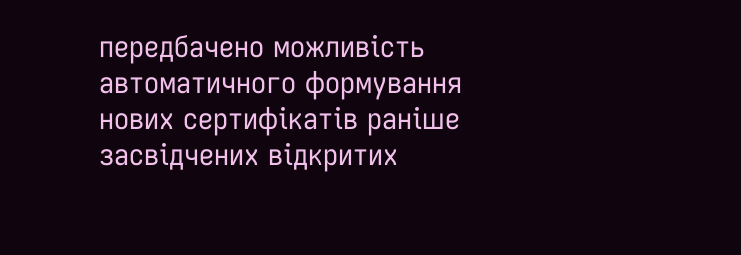передбачено можливість автоматичного формування нових сертифікатів раніше засвідчених відкритих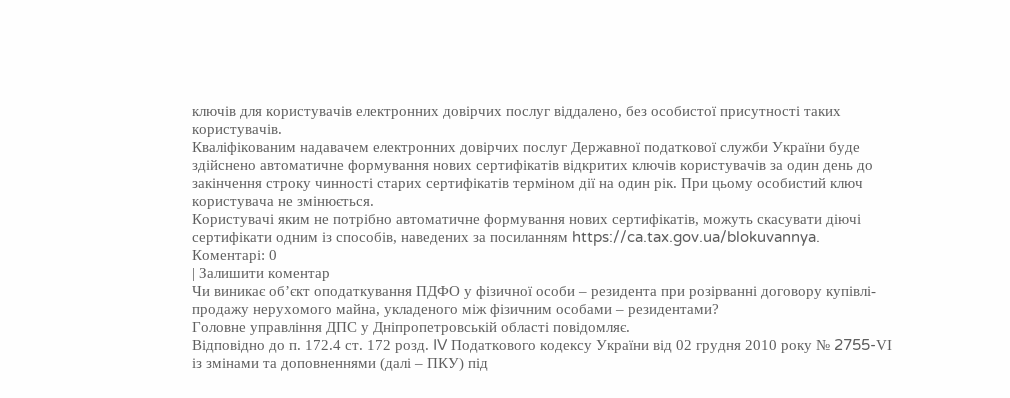ключів для користувачів електронних довірчих послуг віддалено, без особистої присутності таких користувачів.
Кваліфікованим надавачем електронних довірчих послуг Державної податкової служби України буде здійснено автоматичне формування нових сертифікатів відкритих ключів користувачів за один день до закінчення строку чинності старих сертифікатів терміном дії на один рік. При цьому особистий ключ користувача не змінюється.
Користувачі яким не потрібно автоматичне формування нових сертифікатів, можуть скасувати діючі сертифікати одним із способів, наведених за посиланням https://ca.tax.gov.ua/blokuvannya.
Коментарі: 0
| Залишити коментар
Чи виникає об’єкт оподаткування ПДФО у фізичної особи – резидента при розірванні договору купівлі-продажу нерухомого майна, укладеного між фізичним особами – резидентами?
Головне управління ДПС у Дніпропетровській області повідомляє.
Відповідно до п. 172.4 ст. 172 розд. IV Податкового кодексу України від 02 грудня 2010 року № 2755-VІ із змінами та доповненнями (далі – ПКУ) під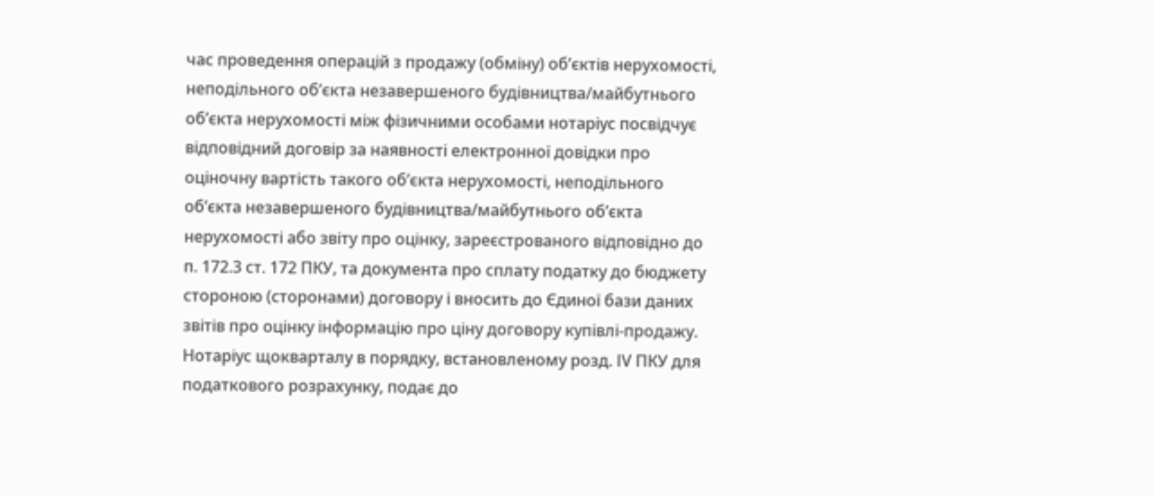час проведення операцій з продажу (обміну) об’єктів нерухомості, неподільного об’єкта незавершеного будівництва/майбутнього об’єкта нерухомості між фізичними особами нотаріус посвідчує відповідний договір за наявності електронної довідки про оціночну вартість такого об’єкта нерухомості, неподільного об’єкта незавершеного будівництва/майбутнього об’єкта нерухомості або звіту про оцінку, зареєстрованого відповідно до п. 172.3 ст. 172 ПКУ, та документа про сплату податку до бюджету стороною (сторонами) договору і вносить до Єдиної бази даних звітів про оцінку інформацію про ціну договору купівлі-продажу.
Нотаріус щокварталу в порядку, встановленому розд. ІV ПКУ для податкового розрахунку, подає до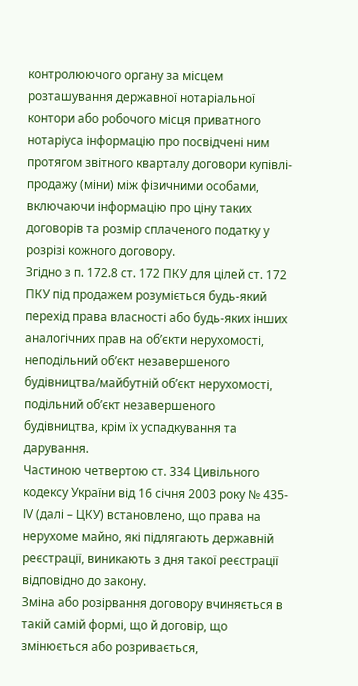контролюючого органу за місцем розташування державної нотаріальної контори або робочого місця приватного нотаріуса інформацію про посвідчені ним протягом звітного кварталу договори купівлі-продажу (міни) між фізичними особами, включаючи інформацію про ціну таких договорів та розмір сплаченого податку у розрізі кожного договору.
Згідно з п. 172.8 ст. 172 ПКУ для цілей ст. 172 ПКУ під продажем розуміється будь-який перехід права власності або будь-яких інших аналогічних прав на об’єкти нерухомості, неподільний об’єкт незавершеного будівництва/майбутній об’єкт нерухомості, подільний об’єкт незавершеного будівництва, крім їх успадкування та дарування.
Частиною четвертою ст. 334 Цивільного кодексу України від 16 січня 2003 року № 435-ІV (далі – ЦКУ) встановлено, що права на нерухоме майно, які підлягають державній реєстрації, виникають з дня такої реєстрації відповідно до закону.
Зміна або розірвання договору вчиняється в такій самій формі, що й договір, що змінюється або розривається,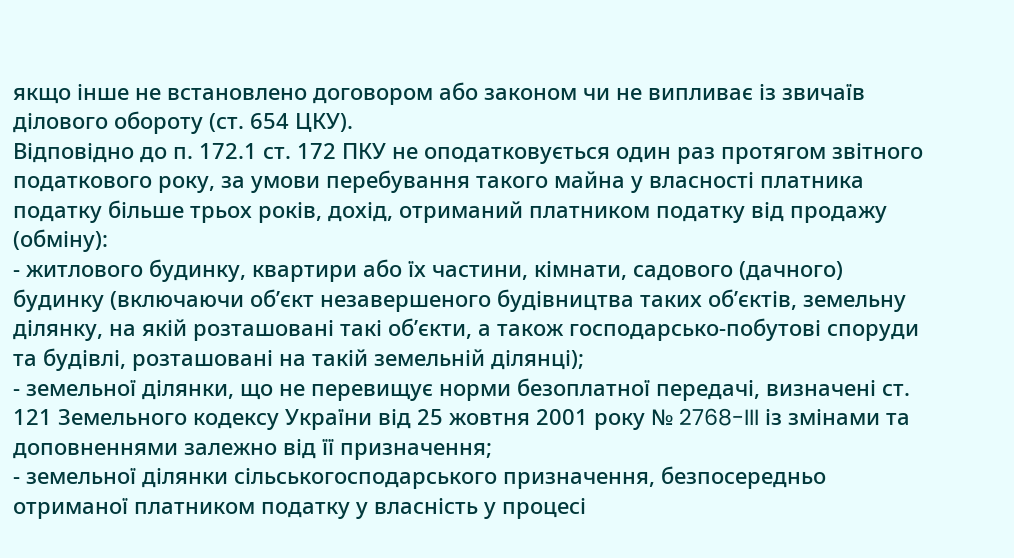якщо інше не встановлено договором або законом чи не випливає із звичаїв ділового обороту (ст. 654 ЦКУ).
Відповідно до п. 172.1 ст. 172 ПКУ не оподатковується один раз протягом звітного податкового року, за умови перебування такого майна у власності платника податку більше трьох років, дохід, отриманий платником податку від продажу (обміну):
- житлового будинку, квартири або їх частини, кімнати, садового (дачного) будинку (включаючи об’єкт незавершеного будівництва таких об’єктів, земельну ділянку, на якій розташовані такі об’єкти, а також господарсько-побутові споруди та будівлі, розташовані на такій земельній ділянці);
- земельної ділянки, що не перевищує норми безоплатної передачі, визначені ст. 121 Земельного кодексу України від 25 жовтня 2001 року № 2768-III із змінами та доповненнями залежно від її призначення;
- земельної ділянки сільськогосподарського призначення, безпосередньо отриманої платником податку у власність у процесі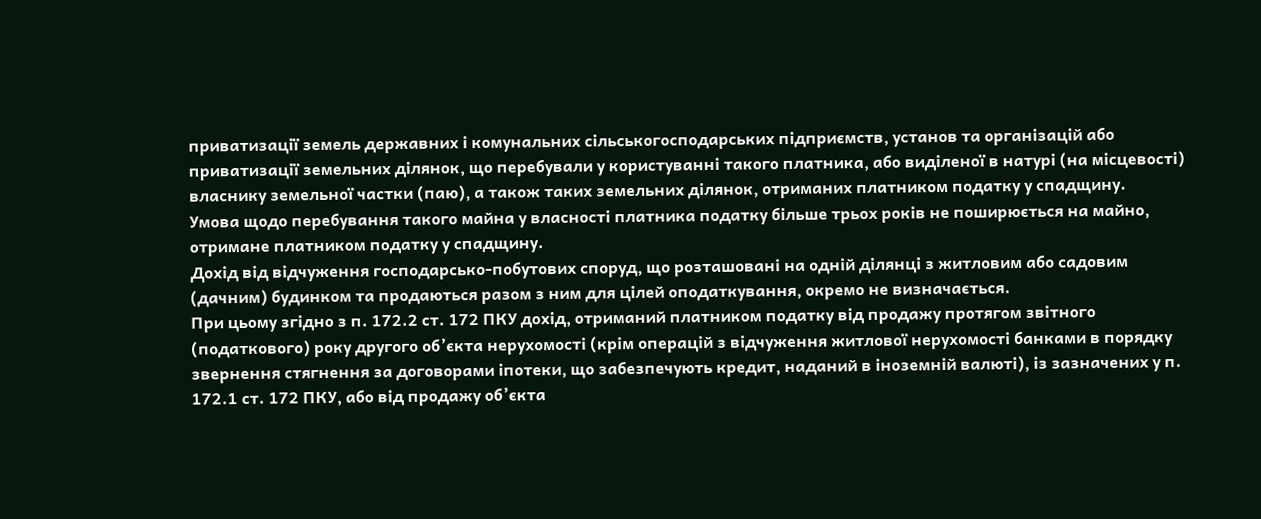приватизації земель державних і комунальних сільськогосподарських підприємств, установ та організацій або приватизації земельних ділянок, що перебували у користуванні такого платника, або виділеної в натурі (на місцевості) власнику земельної частки (паю), а також таких земельних ділянок, отриманих платником податку у спадщину.
Умова щодо перебування такого майна у власності платника податку більше трьох років не поширюється на майно, отримане платником податку у спадщину.
Дохід від відчуження господарсько-побутових споруд, що розташовані на одній ділянці з житловим або садовим (дачним) будинком та продаються разом з ним для цілей оподаткування, окремо не визначається.
При цьому згідно з п. 172.2 ст. 172 ПКУ дохід, отриманий платником податку від продажу протягом звітного (податкового) року другого об’єкта нерухомості (крім операцій з відчуження житлової нерухомості банками в порядку звернення стягнення за договорами іпотеки, що забезпечують кредит, наданий в іноземній валюті), із зазначених у п. 172.1 ст. 172 ПКУ, або від продажу об’єкта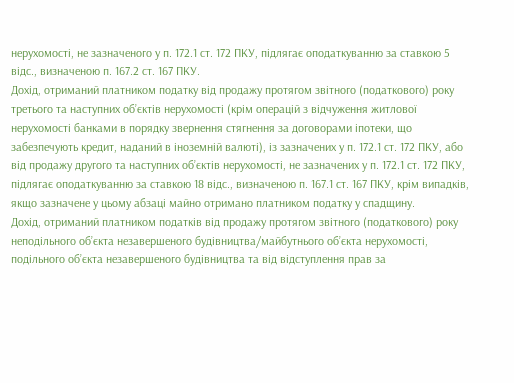нерухомості, не зазначеного у п. 172.1 ст. 172 ПКУ, підлягає оподаткуванню за ставкою 5 відс., визначеною п. 167.2 ст. 167 ПКУ.
Дохід, отриманий платником податку від продажу протягом звітного (податкового) року третього та наступних об’єктів нерухомості (крім операцій з відчуження житлової нерухомості банками в порядку звернення стягнення за договорами іпотеки, що забезпечують кредит, наданий в іноземній валюті), із зазначених у п. 172.1 ст. 172 ПКУ, або від продажу другого та наступних об’єктів нерухомості, не зазначених у п. 172.1 ст. 172 ПКУ, підлягає оподаткуванню за ставкою 18 відс., визначеною п. 167.1 ст. 167 ПКУ, крім випадків, якщо зазначене у цьому абзаці майно отримано платником податку у спадщину.
Дохід, отриманий платником податків від продажу протягом звітного (податкового) року неподільного об’єкта незавершеного будівництва/майбутнього об’єкта нерухомості, подільного об’єкта незавершеного будівництва та від відступлення прав за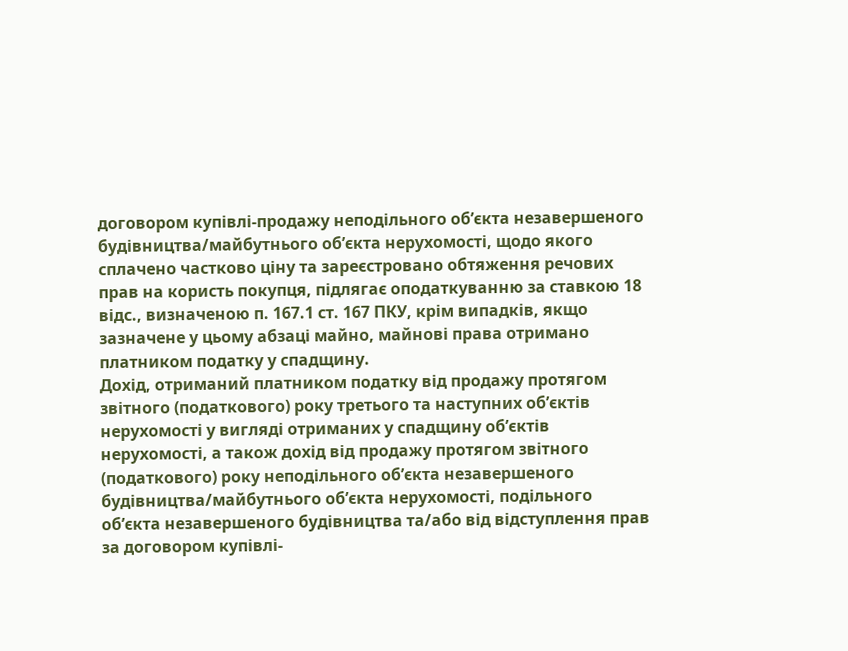договором купівлі-продажу неподільного об’єкта незавершеного будівництва/майбутнього об’єкта нерухомості, щодо якого сплачено частково ціну та зареєстровано обтяження речових прав на користь покупця, підлягає оподаткуванню за ставкою 18 відс., визначеною п. 167.1 ст. 167 ПКУ, крім випадків, якщо зазначене у цьому абзаці майно, майнові права отримано платником податку у спадщину.
Дохід, отриманий платником податку від продажу протягом звітного (податкового) року третього та наступних об’єктів нерухомості у вигляді отриманих у спадщину об’єктів нерухомості, а також дохід від продажу протягом звітного (податкового) року неподільного об’єкта незавершеного будівництва/майбутнього об’єкта нерухомості, подільного об’єкта незавершеного будівництва та/або від відступлення прав за договором купівлі-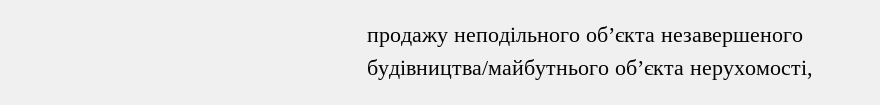продажу неподільного об’єкта незавершеного будівництва/майбутнього об’єкта нерухомості,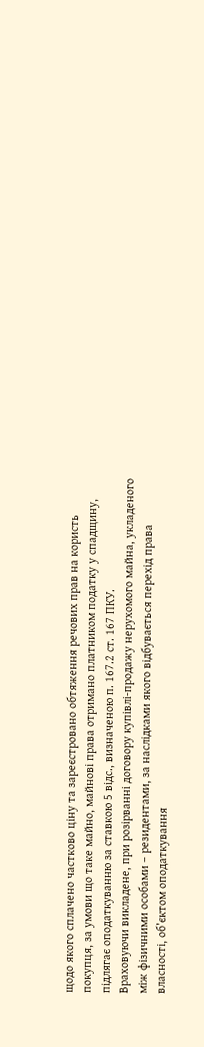щодо якого сплачено частково ціну та зареєстровано обтяження речових прав на користь покупця, за умови що таке майно, майнові права отримано платником податку у спадщину, підлягає оподаткуванню за ставкою 5 відс., визначеною п. 167.2 ст. 167 ПКУ.
Враховуючи викладене, при розірванні договору купівлі-продажу нерухомого майна, укладеного між фізичними особами – резидентами, за наслідками якого відбувається перехід права власності, об’єктом оподаткування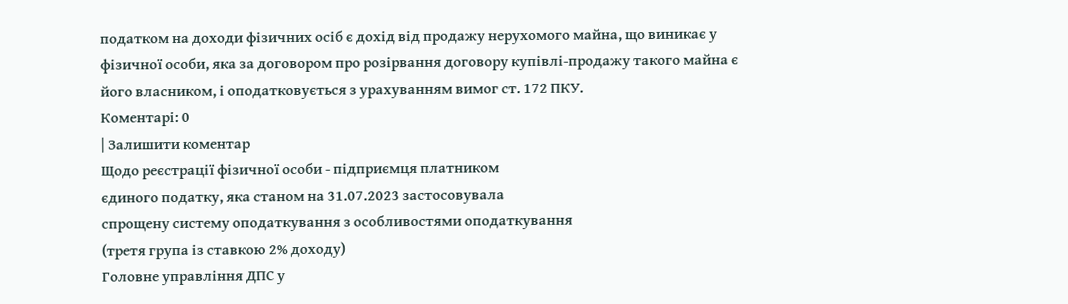податком на доходи фізичних осіб є дохід від продажу нерухомого майна, що виникає у фізичної особи, яка за договором про розірвання договору купівлі-продажу такого майна є його власником, і оподатковується з урахуванням вимог ст. 172 ПКУ.
Коментарі: 0
| Залишити коментар
Щодо реєстрації фізичної особи - підприємця платником
єдиного податку, яка станом на 31.07.2023 застосовувала
спрощену систему оподаткування з особливостями оподаткування
(третя група із ставкою 2% доходу)
Головне управління ДПС у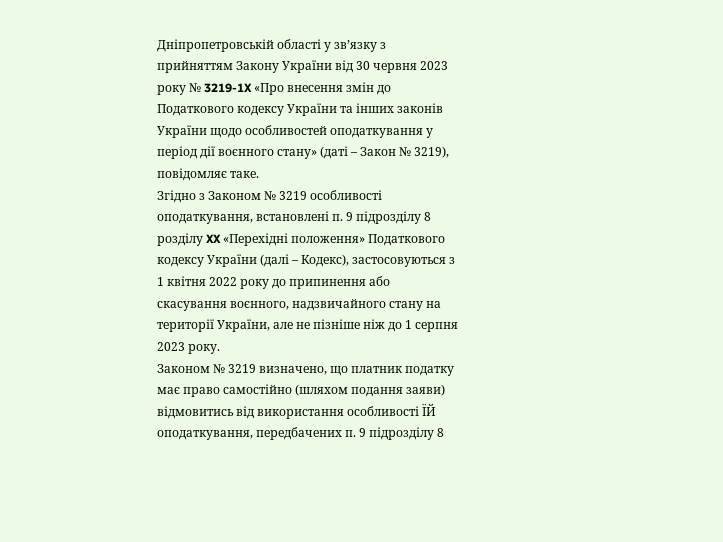Дніпропетровській області у зв’язку з прийняттям Закону України від 30 червня 2023 року № 3219-1X «Про внесення змін до Податкового кодексу України та інших законів України щодо особливостей оподаткування у період дії воєнного стану» (даті – Закон № 3219), повідомляє таке.
Згідно з Законом № 3219 особливості оподаткування, встановлені п. 9 підрозділу 8 розділу XX «Перехідні положення» Податкового кодексу України (далі – Кодекс), застосовуються з 1 квітня 2022 року до припинення або скасування воєнного, надзвичайного стану на території України, але не пізніше ніж до 1 серпня 2023 року.
Законом № 3219 визначено, що платник податку має право самостійно (шляхом подання заяви) відмовитись від використання особливості ЇЙ оподаткування, передбачених п. 9 підрозділу 8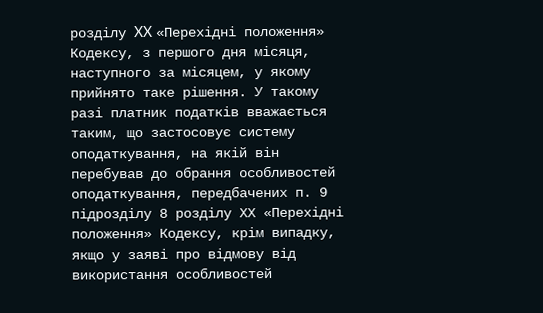розділу XX «Перехідні положення» Кодексу, з першого дня місяця, наступного за місяцем, у якому прийнято таке рішення. У такому разі платник податків вважається таким, що застосовує систему оподаткування, на якій він перебував до обрання особливостей оподаткування, передбачених п. 9 підрозділу 8 розділу ХХ «Перехідні положення» Кодексу, крім випадку, якщо у заяві про відмову від використання особливостей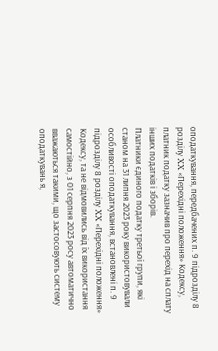оподаткування, передбачених п. 9 підрозділу 8 розділу XX «Перехідні положення» Кодексу, платник податку зазначив про перехід на сплату інших податків і зборів.
Платники єдиного податку третьої групи, які станом на 31 липня 2023 року використовували особливості оподаткування, встановлені п. 9 підрозділу 8 розділу XX «Перехідні положення» Кодексу, та не відмовились від їх використання самостійно, з 01 серпня 2023 росу автоматично вважаються такими, що застосовують систему оподаткувань я,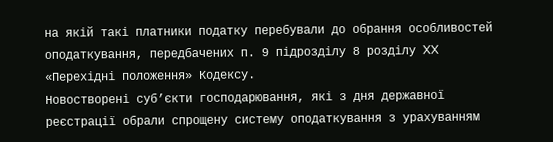на якій такі платники податку перебували до обрання особливостей оподаткування, передбачених п. 9 підрозділу 8 розділу XX «Перехідні положення» Кодексу.
Новостворені суб’єкти господарювання, які з дня державної реєстрації обрали спрощену систему оподаткування з урахуванням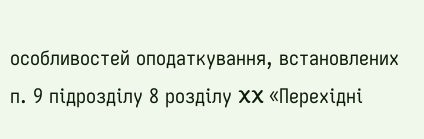особливостей оподаткування, встановлених п. 9 підрозділу 8 розділу XX «Перехідні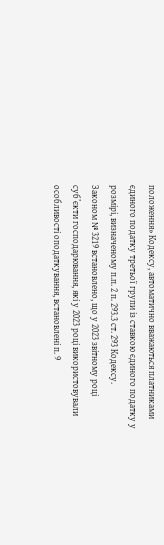положення» Кодексу, автоматично вважаються платниками єдиного податку третьої групи із ставкою єдиного податку у розмірі, визначеному п.п. 2 п. 293.3 ст. 293 Кодексу.
Законом № 3219 встановлено, що у 2023 звітному році суб’єкти господарювання, які у 2023 році використовували особливості оподаткування, встановлені п. 9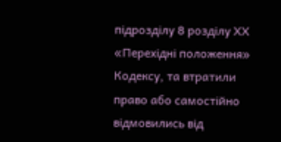підрозділу 8 розділу XX «Перехідні положення» Кодексу, та втратили право або самостійно відмовились від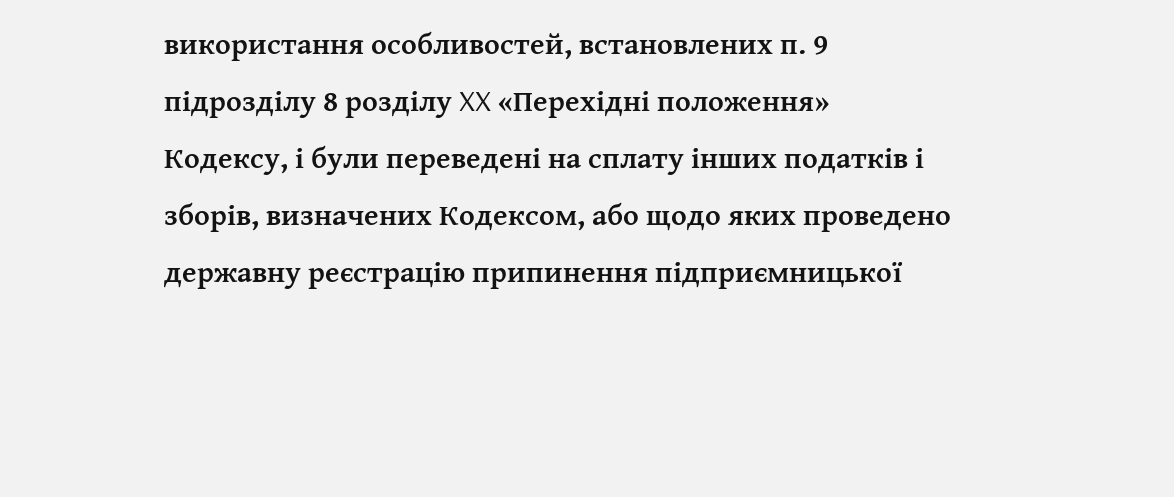використання особливостей, встановлених п. 9 підрозділу 8 розділу XX «Перехідні положення» Кодексу, і були переведені на сплату інших податків і зборів, визначених Кодексом, або щодо яких проведено державну реєстрацію припинення підприємницької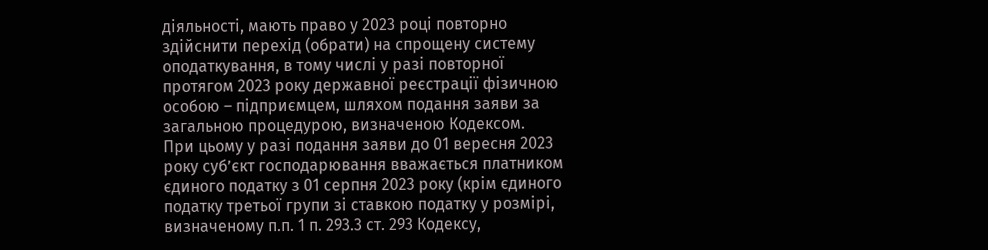діяльності, мають право у 2023 році повторно здійснити перехід (обрати) на спрощену систему оподаткування, в тому числі у разі повторної протягом 2023 року державної реєстрації фізичною особою – підприємцем, шляхом подання заяви за загальною процедурою, визначеною Кодексом.
При цьому у разі подання заяви до 01 вересня 2023 року суб’єкт господарювання вважається платником єдиного податку з 01 серпня 2023 року (крім єдиного податку третьої групи зі ставкою податку у розмірі, визначеному п.п. 1 п. 293.3 ст. 293 Кодексу,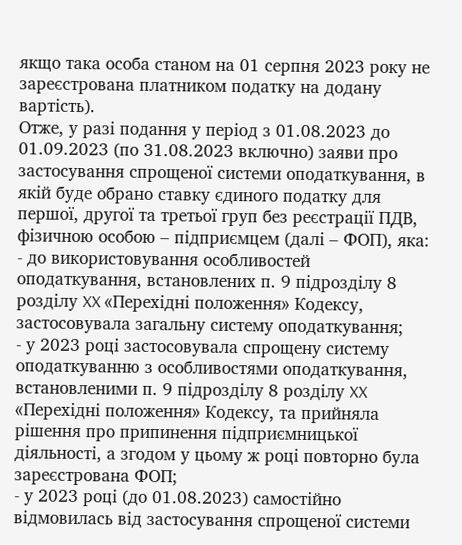якщо така особа станом на 01 серпня 2023 року не зареєстрована платником податку на додану вартість).
Отже, у разі подання у період з 01.08.2023 до 01.09.2023 (по 31.08.2023 включно) заяви про застосування спрощеної системи оподаткування, в якій буде обрано ставку єдиного податку для першої, другої та третьої груп без реєстрації ПДВ, фізичною особою – підприємцем (далі – ФОП), яка:
- до використовування особливостей оподаткування, встановлених п. 9 підрозділу 8 розділу XX «Перехідні положення» Кодексу, застосовувала загальну систему оподаткування;
- у 2023 році застосовувала спрощену систему оподаткуванню з особливостями оподаткування, встановленими п. 9 підрозділу 8 розділу XX «Перехідні положення» Кодексу, та прийняла рішення про припинення підприємницької діяльності, а згодом у цьому ж році повторно була зареєстрована ФОП;
- у 2023 році (до 01.08.2023) самостійно відмовилась від застосування спрощеної системи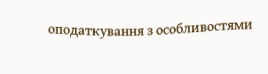оподаткування з особливостями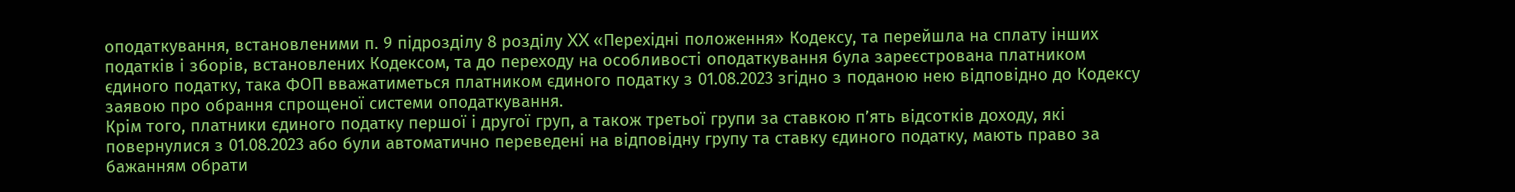оподаткування, встановленими п. 9 підрозділу 8 розділу XX «Перехідні положення» Кодексу, та перейшла на сплату інших податків і зборів, встановлених Кодексом, та до переходу на особливості оподаткування була зареєстрована платником єдиного податку, така ФОП вважатиметься платником єдиного податку з 01.08.2023 згідно з поданою нею відповідно до Кодексу заявою про обрання спрощеної системи оподаткування.
Крім того, платники єдиного податку першої і другої груп, а також третьої групи за ставкою п’ять відсотків доходу, які повернулися з 01.08.2023 або були автоматично переведені на відповідну групу та ставку єдиного податку, мають право за бажанням обрати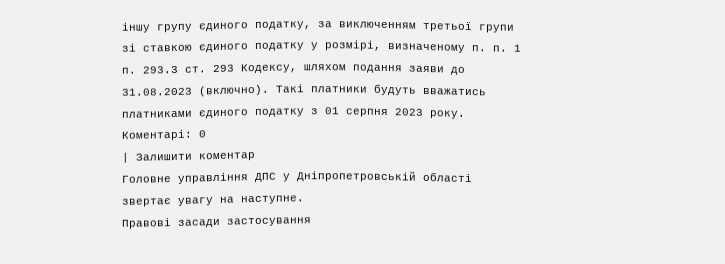іншу групу єдиного податку, за виключенням третьої групи зі ставкою єдиного податку у розмірі, визначеному п. п. 1 п. 293.3 ст. 293 Кодексу, шляхом подання заяви до 31.08.2023 (включно). Такі платники будуть вважатись платниками єдиного податку з 01 серпня 2023 року.
Коментарі: 0
| Залишити коментар
Головне управління ДПС у Дніпропетровській області звертає увагу на наступне.
Правові засади застосування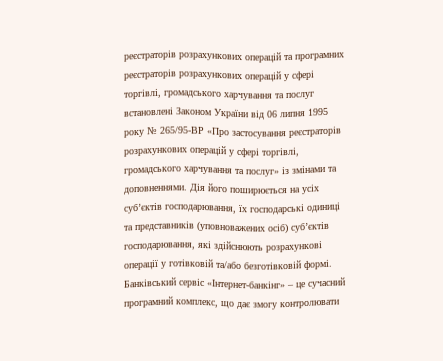реєстраторів розрахункових операцій та програмних реєстраторів розрахункових операцій у сфері торгівлі, громадського харчування та послуг встановлені Законом України від 06 липня 1995 року № 265/95-ВР «Про застосування реєстраторів розрахункових операцій у сфері торгівлі, громадського харчування та послуг» із змінами та доповненнями. Дія його поширюється на усіх суб’єктів господарювання, їх господарські одиниці та представників (уповноважених осіб) суб’єктів господарювання, які здійснюють розрахункові операції у готівковій та/або безготівковій формі.
Банківський сервіс «Інтернет-банкінг» – це сучасний програмний комплекс, що дає змогу контролювати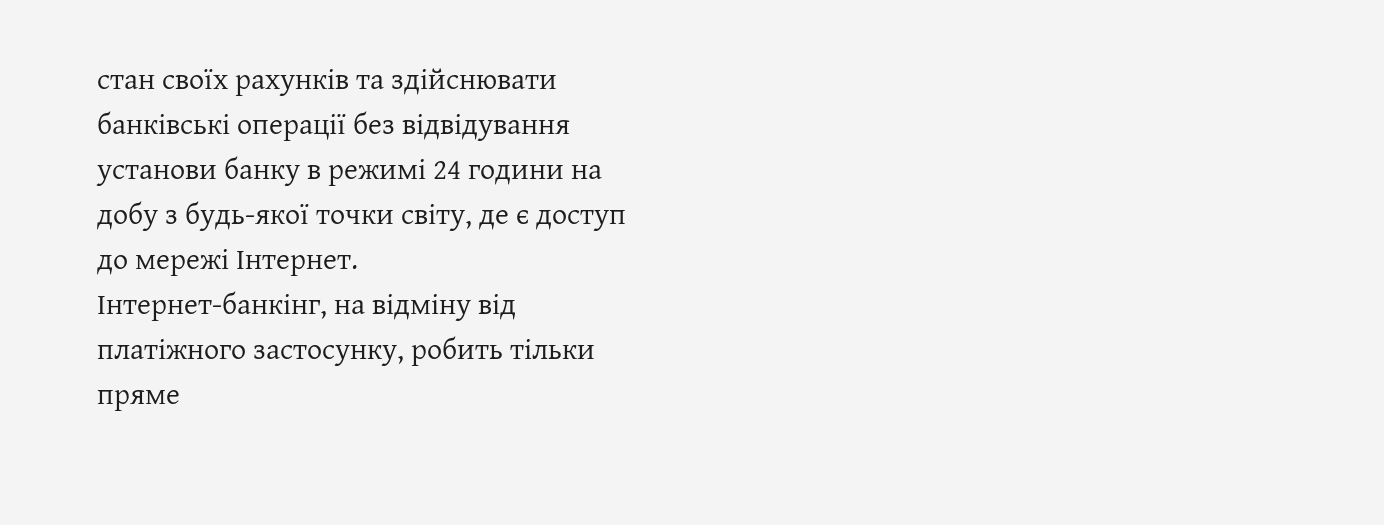стан своїх рахунків та здійснювати банківські операції без відвідування установи банку в режимі 24 години на добу з будь-якої точки світу, де є доступ до мережі Інтернет.
Інтернет-банкінг, на відміну від платіжного застосунку, робить тільки пряме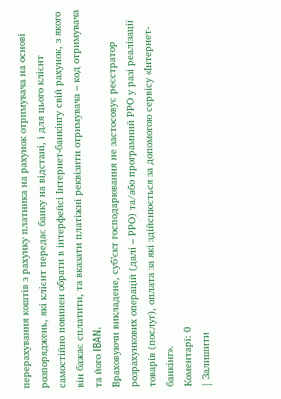перерахування коштів з рахунку платника на рахунок отримувача на основі розпоряджень, які клієнт передає банку на відстані, і для цього клієнт самостійно повинен обрати в інтерфейсі Інтернет-банкінгу свій рахунок, з якого він бажає сплатити, та вказати платіжні реквізити отримувача – код отримувача та його IBAN.
Враховуючи викладене, суб’єкт господарювання не застосовує реєстратор розрахункових операцій (далі – РРО) та/або програмний РРО у разі реалізації товарів (послуг), оплата за які здійснюється за допомогою сервісу «Інтернет-банкінг».
Коментарі: 0
| Залишити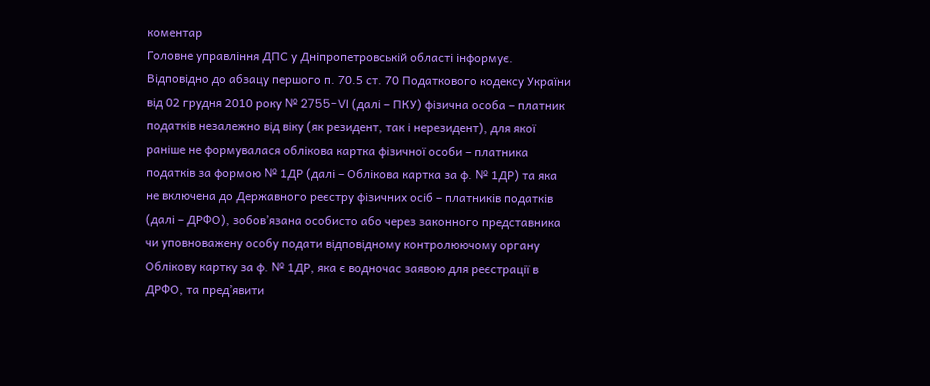коментар
Головне управління ДПС у Дніпропетровській області інформує.
Відповідно до абзацу першого п. 70.5 ст. 70 Податкового кодексу України від 02 грудня 2010 року № 2755-VI (далі – ПКУ) фізична особа – платник податків незалежно від віку (як резидент, так і нерезидент), для якої раніше не формувалася облікова картка фізичної особи – платника податків за формою № 1ДР (далі – Облікова картка за ф. № 1ДР) та яка не включена до Державного реєстру фізичних осіб – платників податків (далі – ДРФО), зобов’язана особисто або через законного представника чи уповноважену особу подати відповідному контролюючому органу Облікову картку за ф. № 1ДР, яка є водночас заявою для реєстрації в ДРФО, та пред’явити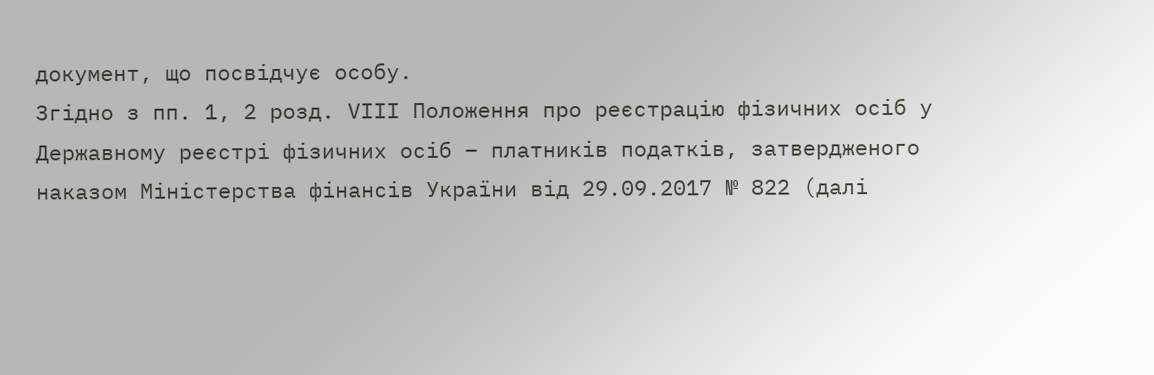документ, що посвідчує особу.
Згідно з пп. 1, 2 розд. VІII Положення про реєстрацію фізичних осіб у Державному реєстрі фізичних осіб – платників податків, затвердженого наказом Міністерства фінансів України від 29.09.2017 № 822 (далі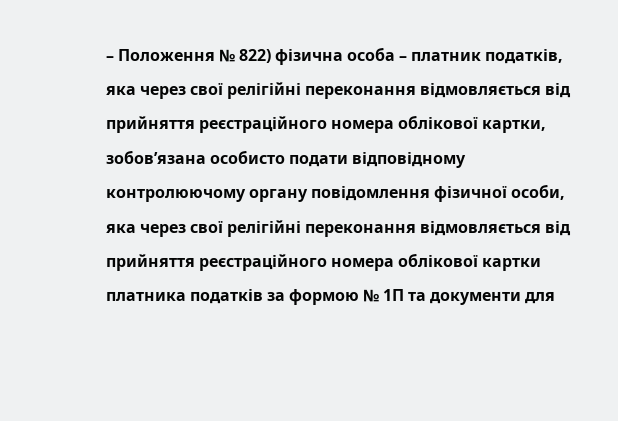– Положення № 822) фізична особа – платник податків, яка через свої релігійні переконання відмовляється від прийняття реєстраційного номера облікової картки, зобов’язана особисто подати відповідному контролюючому органу повідомлення фізичної особи, яка через свої релігійні переконання відмовляється від прийняття реєстраційного номера облікової картки платника податків за формою № 1П та документи для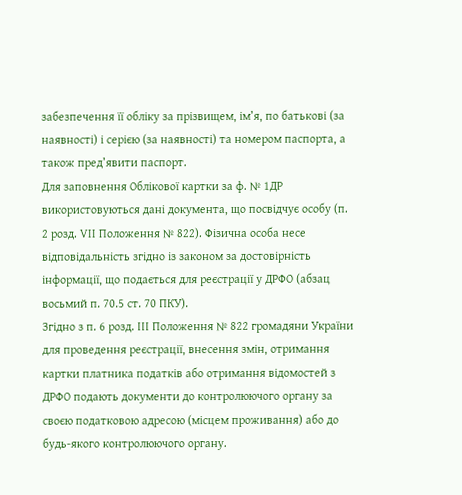забезпечення її обліку за прізвищем, ім’я, по батькові (за наявності) і серією (за наявності) та номером паспорта, а також пред’явити паспорт.
Для заповнення Облікової картки за ф. № 1ДР використовуються дані документа, що посвідчує особу (п. 2 розд. VІI Положення № 822). Фізична особа несе відповідальність згідно із законом за достовірність інформації, що подається для реєстрації у ДРФО (абзац восьмий п. 70.5 ст. 70 ПКУ).
Згідно з п. 6 розд. ІII Положення № 822 громадяни України для проведення реєстрації, внесення змін, отримання картки платника податків або отримання відомостей з ДРФО подають документи до контролюючого органу за своєю податковою адресою (місцем проживання) або до будь-якого контролюючого органу.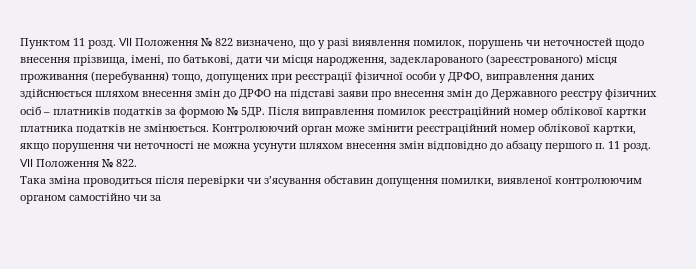Пунктом 11 розд. VII Положення № 822 визначено, що у разі виявлення помилок, порушень чи неточностей щодо внесення прізвища, імені, по батькові, дати чи місця народження, задекларованого (зареєстрованого) місця проживання (перебування) тощо, допущених при реєстрації фізичної особи у ДРФО, виправлення даних здійснюється шляхом внесення змін до ДРФО на підставі заяви про внесення змін до Державного реєстру фізичних осіб – платників податків за формою № 5ДР. Після виправлення помилок реєстраційний номер облікової картки платника податків не змінюється. Контролюючий орган може змінити реєстраційний номер облікової картки, якщо порушення чи неточності не можна усунути шляхом внесення змін відповідно до абзацу першого п. 11 розд. VII Положення № 822.
Така зміна проводиться після перевірки чи з’ясування обставин допущення помилки, виявленої контролюючим органом самостійно чи за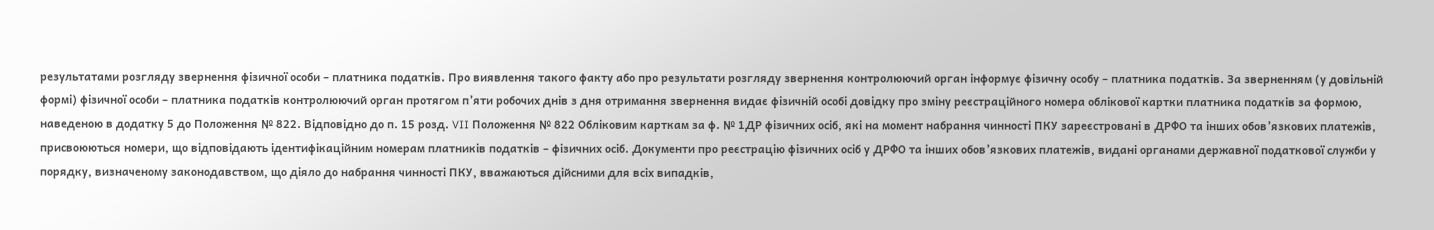результатами розгляду звернення фізичної особи – платника податків. Про виявлення такого факту або про результати розгляду звернення контролюючий орган інформує фізичну особу – платника податків. За зверненням (у довільній формі) фізичної особи – платника податків контролюючий орган протягом п’яти робочих днів з дня отримання звернення видає фізичній особі довідку про зміну реєстраційного номера облікової картки платника податків за формою, наведеною в додатку 5 до Положення № 822. Відповідно до п. 15 розд. VII Положення № 822 Обліковим карткам за ф. № 1ДР фізичних осіб, які на момент набрання чинності ПКУ зареєстровані в ДРФО та інших обов’язкових платежів, присвоюються номери, що відповідають ідентифікаційним номерам платників податків – фізичних осіб. Документи про реєстрацію фізичних осіб у ДРФО та інших обов’язкових платежів, видані органами державної податкової служби у порядку, визначеному законодавством, що діяло до набрання чинності ПКУ, вважаються дійсними для всіх випадків,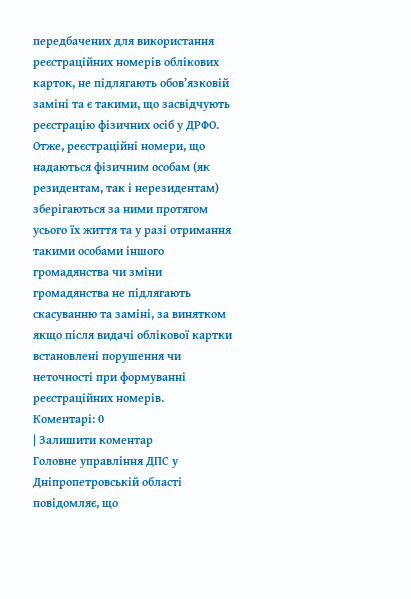передбачених для використання реєстраційних номерів облікових карток, не підлягають обов’язковій заміні та є такими, що засвідчують реєстрацію фізичних осіб у ДРФО. Отже, реєстраційні номери, що надаються фізичним особам (як резидентам, так і нерезидентам) зберігаються за ними протягом усього їх життя та у разі отримання такими особами іншого громадянства чи зміни громадянства не підлягають скасуванню та заміні, за винятком якщо після видачі облікової картки встановлені порушення чи неточності при формуванні реєстраційних номерів.
Коментарі: 0
| Залишити коментар
Головне управління ДПС у Дніпропетровській області повідомляє, що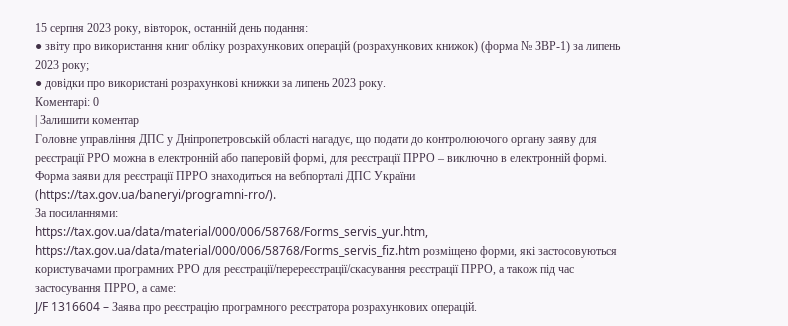15 серпня 2023 року, вівторок, останній день подання:
● звіту про використання книг обліку розрахункових операцій (розрахункових книжок) (форма № ЗВР-1) за липень 2023 року;
● довідки про використані розрахункові книжки за липень 2023 року.
Коментарі: 0
| Залишити коментар
Головне управління ДПС у Дніпропетровській області нагадує, що подати до контролюючого органу заяву для реєстрації РРО можна в електронній або паперовій формі, для реєстрації ПРРО – виключно в електронній формі.
Форма заяви для реєстрації ПРРО знаходиться на вебпорталі ДПС України (https://tax.gov.ua/baneryi/programni-rro/).
За посиланнями:
https://tax.gov.ua/data/material/000/006/58768/Forms_servis_yur.htm,
https://tax.gov.ua/data/material/000/006/58768/Forms_servis_fiz.htm розміщено форми, які застосовуються користувачами програмних РРО для реєстрації/перереєстрації/скасування реєстрації ПРРО, а також під час застосування ПРРО, а саме:
J/F 1316604 – Заява про реєстрацію програмного реєстратора розрахункових операцій.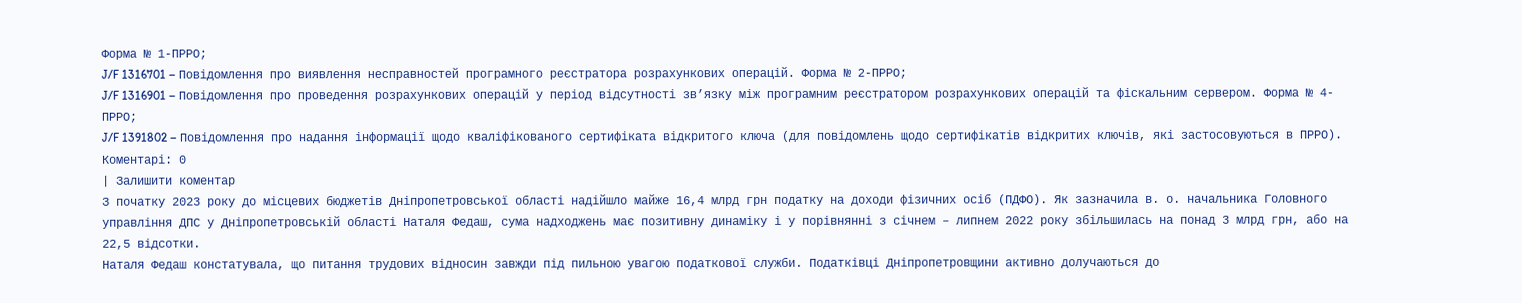Форма № 1-ПРРО;
J/F 1316701 – Повідомлення про виявлення несправностей програмного реєстратора розрахункових операцій. Форма № 2-ПРРО;
J/F 1316901 – Повідомлення про проведення розрахункових операцій у період відсутності зв’язку між програмним реєстратором розрахункових операцій та фіскальним сервером. Форма № 4-ПРРО;
J/F 1391802 – Повідомлення про надання інформації щодо кваліфікованого сертифіката відкритого ключа (для повідомлень щодо сертифікатів відкритих ключів, які застосовуються в ПРРО).
Коментарі: 0
| Залишити коментар
З початку 2023 року до місцевих бюджетів Дніпропетровської області надійшло майже 16,4 млрд грн податку на доходи фізичних осіб (ПДФО). Як зазначила в. о. начальника Головного управління ДПС у Дніпропетровській області Наталя Федаш, сума надходжень має позитивну динаміку і у порівнянні з січнем – липнем 2022 року збільшилась на понад 3 млрд грн, або на 22,5 відсотки.
Наталя Федаш констатувала, що питання трудових відносин завжди під пильною увагою податкової служби. Податківці Дніпропетровщини активно долучаються до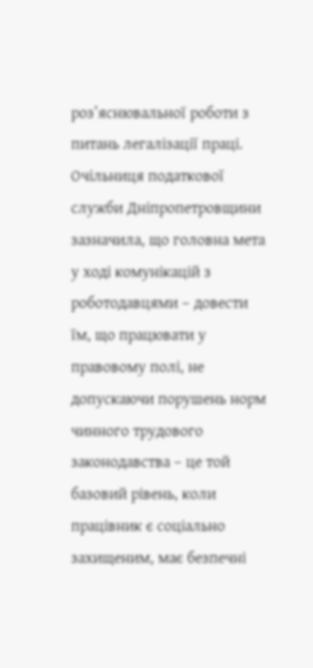роз’яснювальної роботи з питань легалізації праці.
Очільниця податкової служби Дніпропетровщини зазначила, що головна мета у ході комунікацій з роботодавцями – довести їм, що працювати у правовому полі, не допускаючи порушень норм чинного трудового законодавства – це той базовий рівень, коли працівник є соціально захищеним, має безпечні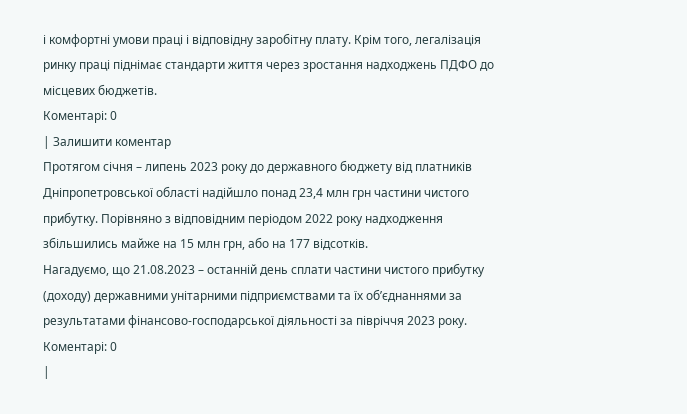і комфортні умови праці і відповідну заробітну плату. Крім того, легалізація ринку праці піднімає стандарти життя через зростання надходжень ПДФО до місцевих бюджетів.
Коментарі: 0
| Залишити коментар
Протягом січня – липень 2023 року до державного бюджету від платників Дніпропетровської області надійшло понад 23,4 млн грн частини чистого прибутку. Порівняно з відповідним періодом 2022 року надходження збільшились майже на 15 млн грн, або на 177 відсотків.
Нагадуємо, що 21.08.2023 – останній день сплати частини чистого прибутку (доходу) державними унітарними підприємствами та їх об’єднаннями за результатами фінансово-господарської діяльності за півріччя 2023 року.
Коментарі: 0
|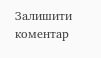Залишити коментар